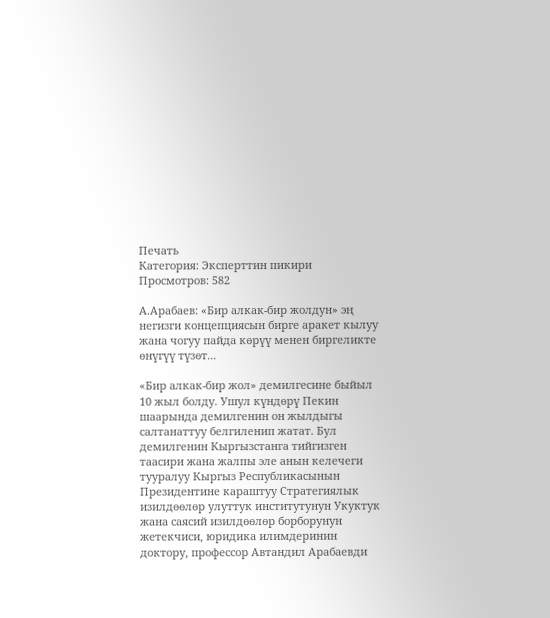Печать
Категория: Эксперттин пикири
Просмотров: 582

А.Арабаев: «Бир алкак-бир жолдун» эң негизги концепциясын бирге аракет кылуу жана чогуу пайда көрүү менен биргеликте өнүгүү түзөт...

«Бир алкак-бир жол» демилгесине быйыл 10 жыл болду. Ушул күндөрү Пекин шаарында демилгенин он жылдыгы салтанаттуу белгиленип жатат. Бул демилгенин Кыргызстанга тийгизген таасири жана жалпы эле анын келечеги тууралуу Кыргыз Республикасынын Президентине караштуу Стратегиялык изилдөөлөр улуттук институтунун Укуктук жана саясий изилдөөлөр борборунун жетекчиси, юридика илимдеринин доктору, профессор Автандил Арабаевди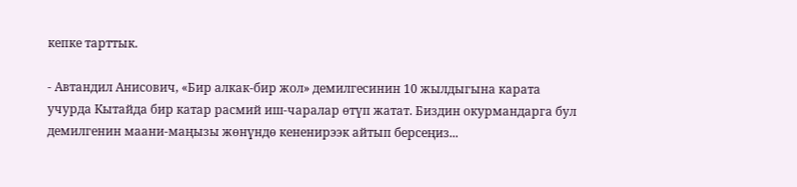кепке тарттык.

- Автандил Анисович, «Бир алкак-бир жол» демилгесинин 10 жылдыгына карата учурда Кытайда бир катар расмий иш-чаралар өтүп жатат. Биздин окурмандарга бул демилгенин маани-маңызы жөнүндө кененирээк айтып берсеңиз...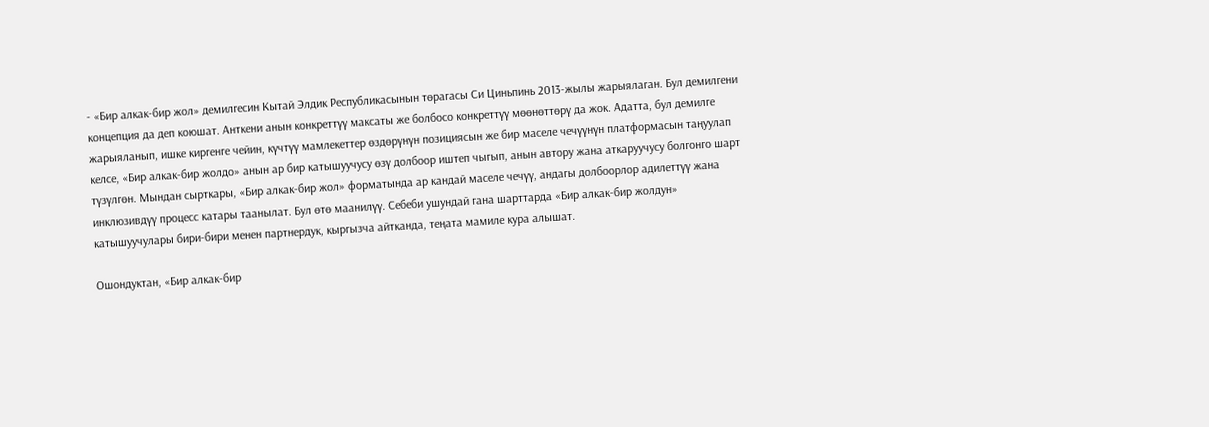- «Бир алкак-бир жол» демилгесин Кытай Элдик Республикасынын төрагасы Си Циньпинь 2013-жылы жарыялаган. Бул демилгени концепция да деп коюшат. Анткени анын конкреттүү максаты же болбосо конкреттүү мөөнөттөрү да жок. Адатта, бул демилге жарыяланып, ишке киргенге чейин, күчтүү мамлекеттер өздөрүнүн позициясын же бир маселе чечүүнүн платформасын таңуулап келсе, «Бир алкак-бир жолдо» анын ар бир катышуучусу өзү долбоор иштеп чыгып, анын автору жана аткаруучусу болгонго шарт түзүлгөн. Мындан сырткары, «Бир алкак-бир жол» форматында ар кандай маселе чечүү, андагы долбоорлор адилеттүү жана инклюзивдүү процесс катары таанылат. Бул өтө маанилүү. Себеби ушундай гана шарттарда «Бир алкак-бир жолдун» катышуучулары бири-бири менен партнердук, кыргызча айтканда, теңата мамиле кура алышат.

Ошондуктан, «Бир алкак-бир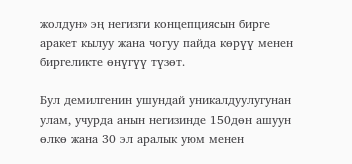жолдун» эң негизги концепциясын бирге аракет кылуу жана чогуу пайда көрүү менен биргеликте өнүгүү түзөт.

Бул демилгенин ушундай уникалдуулугунан улам, учурда анын негизинде 150дөн ашуун өлкө жана 30 эл аралык уюм менен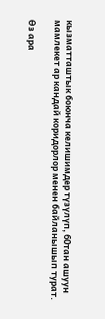кызматташтык боюнча келишимдер түзүлүп, 60тан ашуун мамлекет ар кандай коридорлор менен байланышып турат.

Өз ара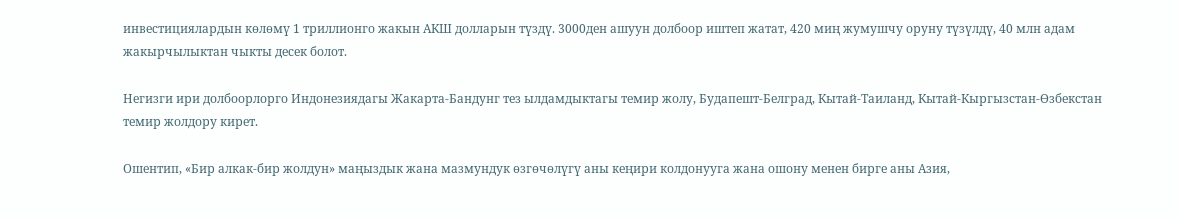инвестициялардын көлөмү 1 триллионго жакын АКШ долларын түздү. 3000ден ашуун долбоор иштеп жатат, 420 миң жумушчу оруну түзүлдү, 40 млн адам жакырчылыктан чыкты десек болот.

Негизги ири долбоорлорго Индонезиядагы Жакарта-Бандунг тез ылдамдыктагы темир жолу, Будапешт-Белград, Кытай-Таиланд, Кытай-Кыргызстан-Өзбекстан темир жолдору кирет.

Ошентип, «Бир алкак-бир жолдун» маңыздык жана мазмундук өзгөчөлүгү аны кеңири колдонууга жана ошону менен бирге аны Азия,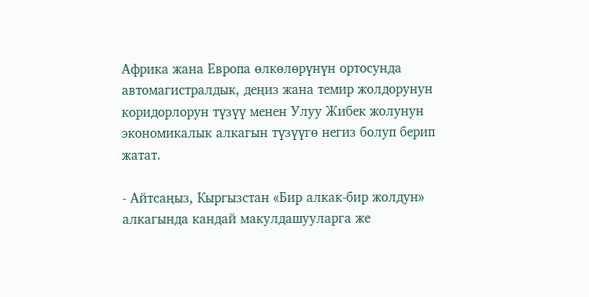Африка жана Европа өлкөлөрүнүн ортосунда автомагистралдык, деңиз жана темир жолдорунун коридорлорун түзүү менен Улуу Жибек жолунун экономикалык алкагын түзүүгө негиз болуп берип жатат.

- Айтсаңыз, Кыргызстан «Бир алкак-бир жолдун» алкагында кандай макулдашууларга же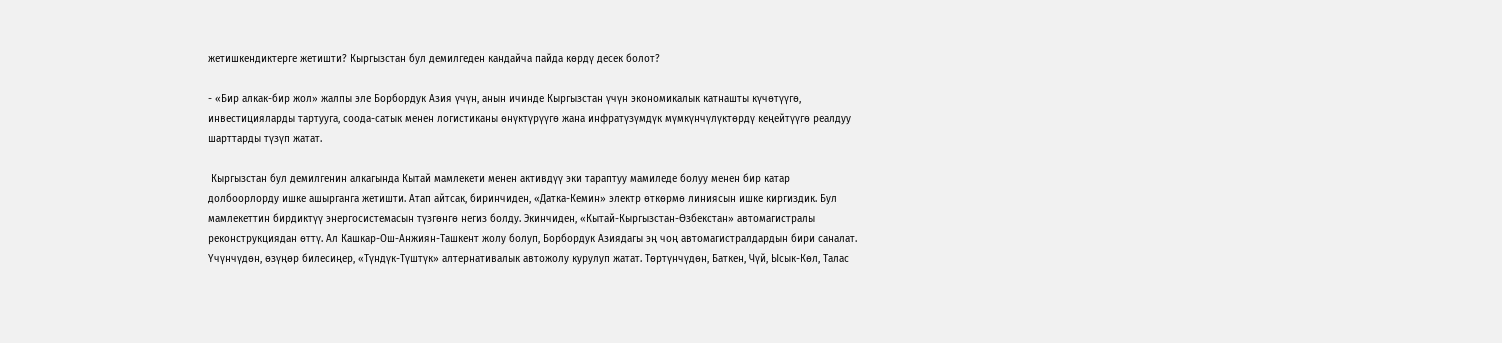жетишкендиктерге жетишти? Кыргызстан бул демилгеден кандайча пайда көрдү десек болот?

- «Бир алкак-бир жол» жалпы эле Борбордук Азия үчүн, анын ичинде Кыргызстан үчүн экономикалык катнашты күчөтүүгө, инвестицияларды тартууга, соода-сатык менен логистиканы өнүктүрүүгө жана инфратүзүмдүк мүмкүнчүлүктөрдү кеңейтүүгө реалдуу шарттарды түзүп жатат.

 Кыргызстан бул демилгенин алкагында Кытай мамлекети менен активдүү эки тараптуу мамиледе болуу менен бир катар долбоорлорду ишке ашырганга жетишти. Атап айтсак, биринчиден, «Датка-Кемин» электр өткөрмө линиясын ишке киргиздик. Бул мамлекеттин бирдиктүү энергосистемасын түзгөнгө негиз болду. Экинчиден, «Кытай-Кыргызстан-Өзбекстан» автомагистралы реконструкциядан өттү. Ал Кашкар-Ош-Анжиян-Ташкент жолу болуп, Борбордук Азиядагы эң чоң автомагистралдардын бири саналат. Үчүнчүдөн, өзүңөр билесиңер, «Түндүк-Түштүк» алтернативалык автожолу курулуп жатат. Төртүнчүдөн, Баткен, Чүй, Ысык-Көл, Талас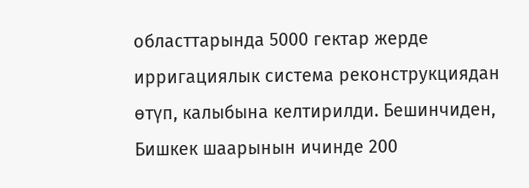областтарында 5000 гектар жерде ирригациялык система реконструкциядан өтүп, калыбына келтирилди. Бешинчиден, Бишкек шаарынын ичинде 200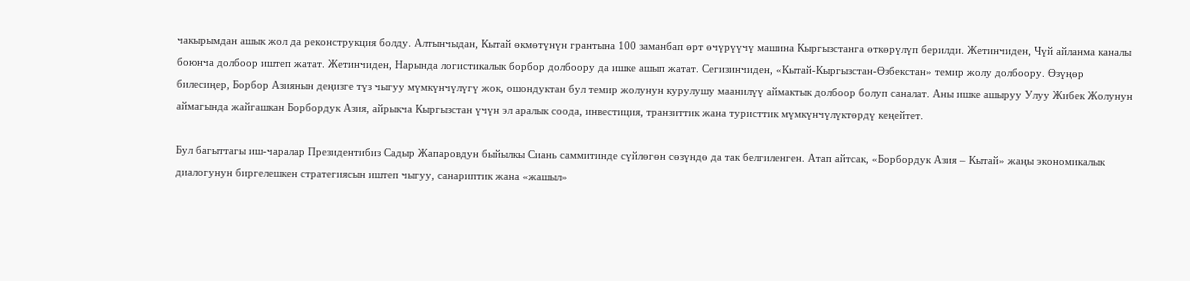чакырымдан ашык жол да реконструкция болду. Алтынчыдан, Кытай өкмөтүнүн грантына 100 заманбап өрт өчүрүүчү машина Кыргызстанга өткөрүлүп берилди. Жетинчиден, Чүй айланма каналы боюнча долбоор иштеп жатат. Жетинчиден, Нарында логистикалык борбор долбоору да ишке ашып жатат. Сегизинчиден, «Кытай-Кыргызстан-Өзбекстан» темир жолу долбоору. Өзүңөр билесиңер, Борбор Азиянын деңизге түз чыгуу мүмкүнчүлүгү жок, ошондуктан бул темир жолунун курулушу маанилүү аймактык долбоор болуп саналат. Аны ишке ашыруу Улуу Жибек Жолунун аймагында жайгашкан Борбордук Азия, айрыкча Кыргызстан үчүн эл аралык соода, инвестиция, транзиттик жана туристтик мүмкүнчүлүктөрдү кеңейтет.

Бул багыттагы иш-чаралар Президентибиз Садыр Жапаровдун быйылкы Сиань саммитинде сүйлөгөн сөзүндө да так белгиленген. Атап айтсак, «Борбордук Азия – Кытай» жаңы экономикалык диалогунун биргелешкен стратегиясын иштеп чыгуу, санариптик жана «жашыл»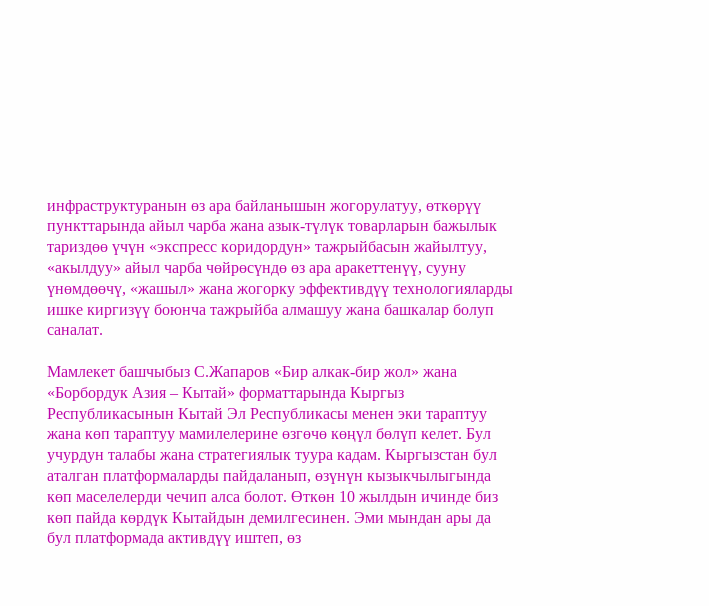инфраструктуранын өз ара байланышын жогорулатуу, өткөрүү пункттарында айыл чарба жана азык-түлүк товарларын бажылык тариздөө үчүн «экспресс коридордун» тажрыйбасын жайылтуу, «акылдуу» айыл чарба чөйрөсүндө өз ара аракеттенүү, сууну үнөмдөөчү, «жашыл» жана жогорку эффективдүү технологияларды ишке киргизүү боюнча тажрыйба алмашуу жана башкалар болуп саналат.

Мамлекет башчыбыз С.Жапаров «Бир алкак-бир жол» жана «Борбордук Азия – Кытай» форматтарында Кыргыз Республикасынын Кытай Эл Республикасы менен эки тараптуу жана көп тараптуу мамилелерине өзгөчө көңүл бөлүп келет. Бул учурдун талабы жана стратегиялык туура кадам. Кыргызстан бул аталган платформаларды пайдаланып, өзүнүн кызыкчылыгында көп маселелерди чечип алса болот. Өткөн 10 жылдын ичинде биз көп пайда көрдүк Кытайдын демилгесинен. Эми мындан ары да бул платформада активдүү иштеп, өз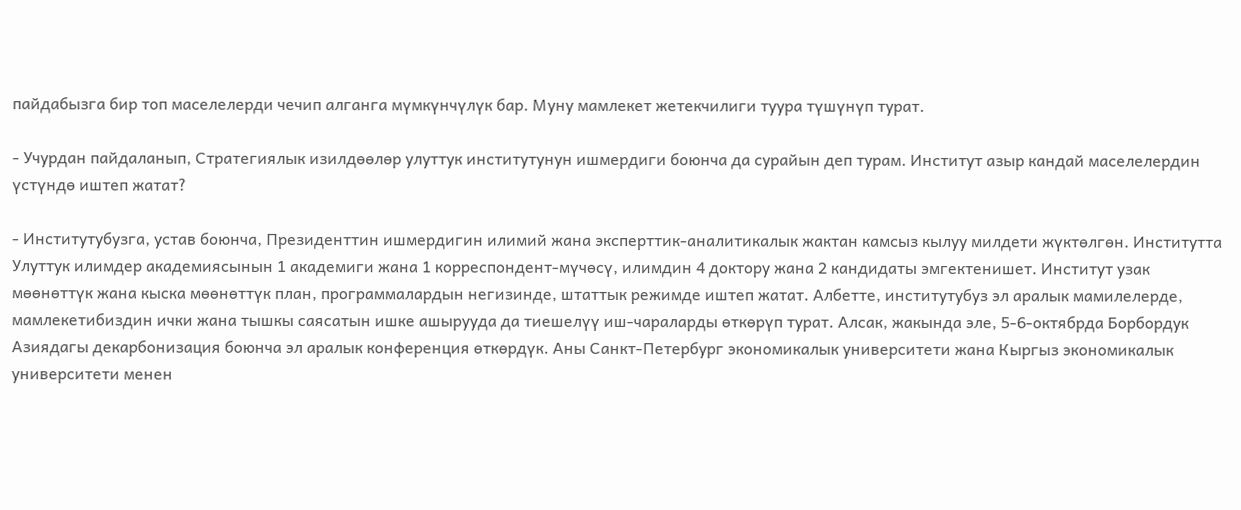пайдабызга бир топ маселелерди чечип алганга мүмкүнчүлүк бар. Муну мамлекет жетекчилиги туура түшүнүп турат.

- Учурдан пайдаланып, Стратегиялык изилдөөлөр улуттук институтунун ишмердиги боюнча да сурайын деп турам. Институт азыр кандай маселелердин үстүндө иштеп жатат?

- Институтубузга, устав боюнча, Президенттин ишмердигин илимий жана эксперттик-аналитикалык жактан камсыз кылуу милдети жүктөлгөн. Институтта Улуттук илимдер академиясынын 1 академиги жана 1 корреспондент-мүчөсү, илимдин 4 доктору жана 2 кандидаты эмгектенишет. Институт узак мөөнөттүк жана кыска мөөнөттүк план, программалардын негизинде, штаттык режимде иштеп жатат. Албетте, институтубуз эл аралык мамилелерде, мамлекетибиздин ички жана тышкы саясатын ишке ашырууда да тиешелүү иш-чараларды өткөрүп турат. Алсак, жакында эле, 5-6-октябрда Борбордук Азиядагы декарбонизация боюнча эл аралык конференция өткөрдүк. Аны Санкт-Петербург экономикалык университети жана Кыргыз экономикалык университети менен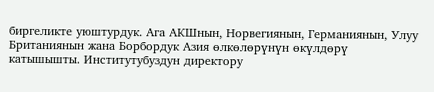биргеликте уюштурдук. Ага АКШнын, Норвегиянын, Германиянын, Улуу Британиянын жана Борбордук Азия өлкөлөрүнүн өкүлдөрү катышышты. Институтубуздун директору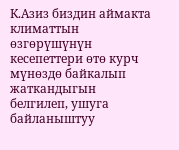К.Азиз биздин аймакта климаттын өзгөрүшүнүн кесепеттери өтө курч мүнөздө байкалып жаткандыгын белгилеп, ушуга байланыштуу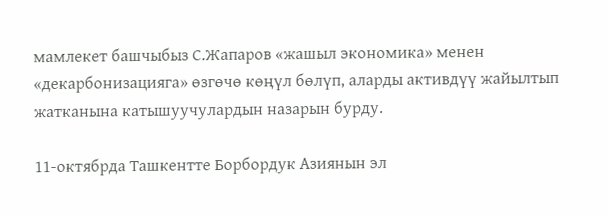мамлекет башчыбыз С.Жапаров «жашыл экономика» менен «декарбонизацияга» өзгөчө көңүл бөлүп, аларды активдүү жайылтып жатканына катышуучулардын назарын бурду.

11-октябрда Ташкентте Борбордук Азиянын эл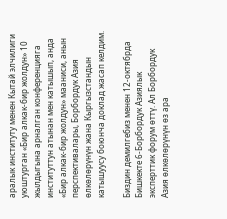аралык институту менен Кытай элчилиги уюштурган «Бир алкак-бир жолдун» 10 жылдыгына арналган конференцияга институттун атынан мен катышып, анда «Бир алкак-бир жолдун» мааниси, анын перспективалары, Борбордук Азия өлкөлөрүнүн жана Кыргызстандын катышуусу боюнча доклад жасап келдим.

Биздин демилгебиз менен 12-октябрда Бишкекте 6-Борбордук Азиялык эксперттик форум өттү. Ал Борбордук Азия өлкөлөрүнүн өз ара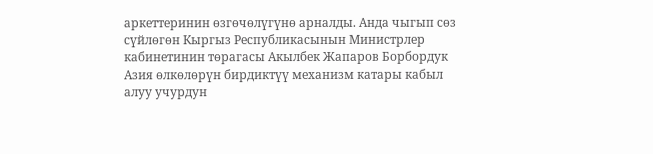аркеттеринин өзгөчөлүгүнө арналды. Анда чыгып сөз сүйлөгөн Кыргыз Республикасынын Министрлер кабинетинин төрагасы Акылбек Жапаров Борбордук Азия өлкөлөрүн бирдиктүү механизм катары кабыл алуу учурдун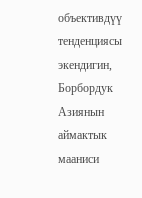объективдүү тенденциясы экендигин, Борбордук Азиянын аймактык мааниси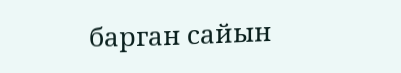барган сайын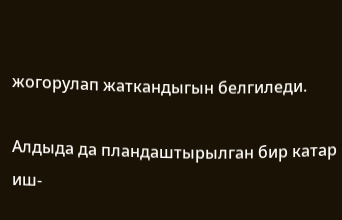жогорулап жаткандыгын белгиледи.

Алдыда да пландаштырылган бир катар иш-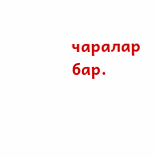чаралар бар.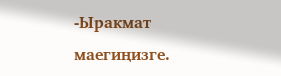-Ыракмат маегиңизге.